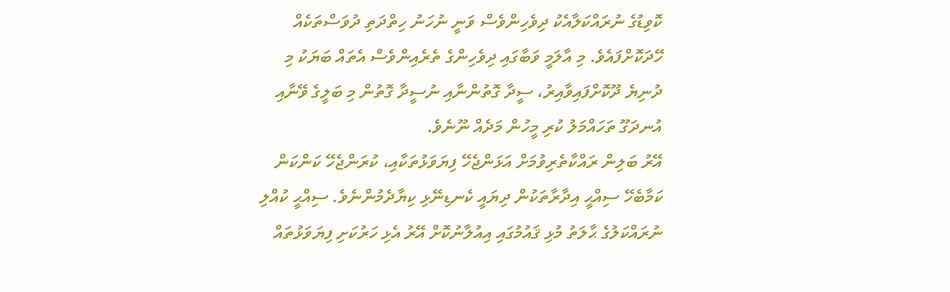ކޮވިޑުގެ ނުރައްކަލާއެކު ދިވެހިންވެސް ވަނީ ނުހަނު ހިތްދަތި ދުވަސްތަކެއް ހޭދަކޮށްފައެވެ. މި އާލަމީ ވަބާގައި ދިވެހިންގެ ތެރެއިންވެސް އެތައް ބަޔަކު މި ދުނިޔެ ދޫކޮށްފައިވާއިރު، ސީދާ ގޮތުންނާއި ނުސީދާ ގޮތުން މި ބަލީގެ ވޭނާއި އުނދަގޫ ތަހައްމަލު ކުރި މީހުން މަދެއް ނޫނެވެ.
އޭރު ބަލިން ރައްކާތެރިވުމަށް އަޅަންޖެހޭ ފިޔަވަޅުތަކާއި، ކުރަންޖެހޭ ކަންކަން ކަމާބެހޭ ސިއްޙީ އިދާރާތަކުން ދިޔައީ ކެނޑިނޭޅި ކިޔާދެމުންނެވެ. ސިއްޙީ ކުއްލި ނުރައްކަލުގެ ޙާލަތު މުޅި ޤައުމުގައި އިއުލާނުކޮށް އޭރު އެޅި ހަރުކަށި ފިޔަވަޅުތައް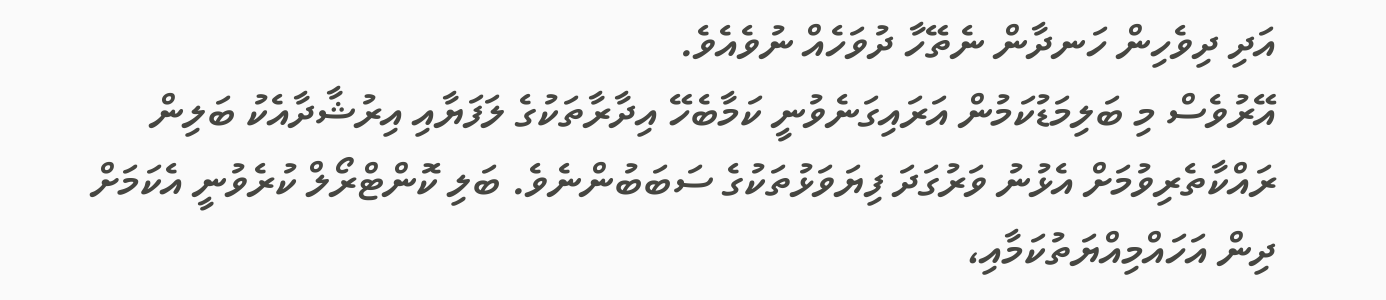އަދި ދިވެހިން ހަނދާން ނެތޭހާ ދުވަހެއް ނުވެއެވެ.
އޭރުވެސް މި ބަލިމަޑުކަމުން އަރައިގަނެވުނީ ކަމާބެހޭ އިދާރާތަކުގެ ލަފަޔާއި އިރުޝާދާއެކު ބަލިން ރައްކާތެރިވުމަށް އެޅުނު ވަރުގަދަ ފިޔަވަޅުތަކުގެ ސަބަބުންނެވެ. ބަލި ކޮންޓްރޯލް ކުރެވުނީ އެކަމަށް ދިން އަހައްމިއްޔަތުކަމާއި،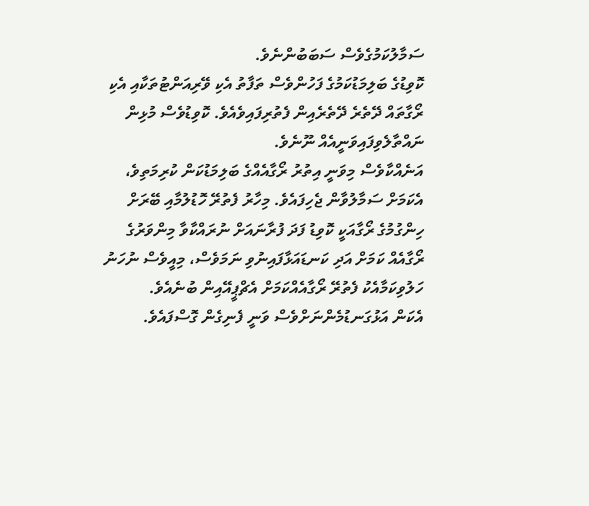ސަމާލުކަމުގެވެސް ސަބަބުންނެވެ.
ކޮވިޑުގެ ބަލިމަޑުކަމުގެ ފަހުންވެސް ތަފާތު އެކި ވޭރިއަންޓުތަކާއި އެކި ރޯގާތައް ދޭތެރެ ދޭތެރެއިން ފެތުރިފައިވެއެވެ. ކޮވިޑުވެސް މުޅިން ނައްތާލެވިފައިވަނީއެއް ނޫނެވެ.
އަނެއްކާވެސް މިވަނީ އިތުރު ރޯގާއެއްގެ ބަލިމަޑުކަން ކުރިމަތިވެ، އެކަމަށް ސަމާލުވާން ޖެހިފައެވެ. މިހާރު ފެތުރޭ ހޮޑުލުމާއި ބޭރަށް ހިންގުމުގެ ރޯގާއަކީ ކޮވިޑު ފަދަ ފުރާނައަށް ނުރައްކާވާ މިންވަރުގެ ރޯގާއެއް ކަމަށް އަދި ކަނޑައަޅާފައިނުވި ނަމަވެސް، މިއީވެސް ނުހަނު ހަލުވިކަމާއެކު ފެތުރޭ ރޯގާއެއްކަމަށް އެޗްޕީއޭއިން ބުނެއެވެ.
އެކަން އަޅުގަނޑުމެންނަށްވެސް ވަނީ ފެނިގެން ގޮސްފައެވެ.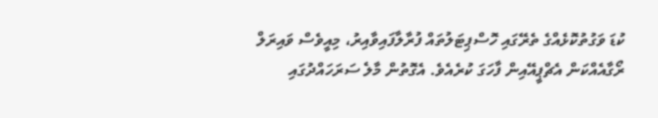ކުޑަ ވަގުތުކޮޅެއްގެ ތެރޭގައި ހޮސްޕިޓަލުތައް ފުރާލާފައިވާއިރު، މިއީވެސް ވައިރަލް ރޯގާއެއްކަން އެޗްޕީއޭއިން ފާހަގަ ކުރެއެވެ. އެގޮތުން މާލެ ސަރަހައްދުގައި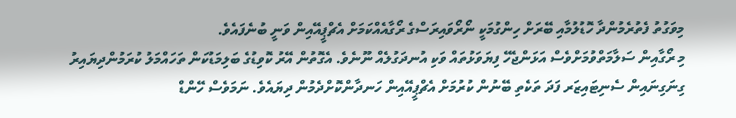މިވަގުތު ފެތުރެމުންދާ ހޮޑުލުމާއި ބޭރަށް ހިންގުމަކީ ނޯރޯވައިރަސްގެ ރޯގާއެއްކަމަށް އެޗްޕީއޭއިން ވަނީ ބުނެފައެވެ.
މި ރޯގާއިން ސަލާމަތްވުމަށްވެސް އަޅަންޖެހޭ ފިޔަވަޅުތައް ވަކި އުނދަގުލެއް ނޫނެވެ. އެގޮތުން އޭރު ކޮވިޑުގެ ބަލިމަޑުކަން ތަހައްމަލު ކުރަމުންދިޔައިރު ގިނަގިނައިން ސެނިޓައިޒަރ ފަދަ ތަކެތި ބޭނުން ކުރުމަށް އެޗްޕީއޭއިން ހަނދާންކޮށްދެމުން ދިޔައެވެ. ނަމަވެސް ހޭންޑް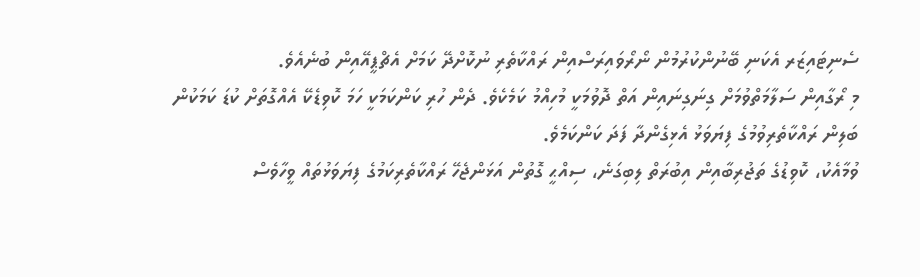ސެނިޓައިޒަރ އެކަނި ބޭނުންކުރުމުން ނޯރޯވައިރަސްއިން ރައްކާތެރި ނުކޮށްދޭ ކަމަށް އެޗްޕީއޭއިން ބުނެއެވެ.
މި ރޯގާއިން ސަލާމަތްވުމަށް ގިނަގިނައިން އަތް ދޮވުމަކީ މުހިއްމު ކަމެކެވެ. ދެން ހުރި ކަންކަމަކީ ހަމަ ކޮވިޑެކޭ އެއްގޮތަށް ކުޑަ ކަމަކުން ބަލިން ރައްކާތެރިވުމުގެ ފިޔަވަޅު އެޅިގެންދާ ފަދަ ކަންކަމެވެ.
ވުމާއެކު، ކޮވިޑުގެ ތަޖުރިބާއިން އިބުރަތް ލިބިގަނެ، ސިއްޙީ ގޮތުން އަޅަންޖެހޭ ރައްކާތެރިކަމުގެ ފިޔަވަޅުތައް ވީހާވެސް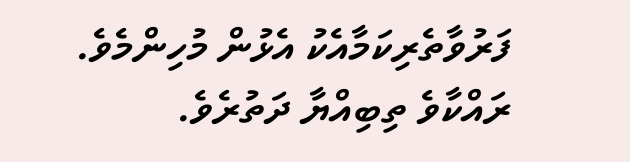ފަރުވާތެރިކަމާއެކު އެޅުން މުހިންމެވެ. ރައްކާވެ ތިބިއްޔާ ދަތުރެވެ.